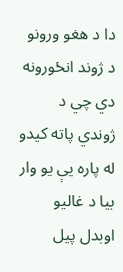دا د هغو ورونو د ژوند انځورونه دي چي د ژوندي پاته کیدو له پاره يې یو وار بیا د غالیو اوبدل پیل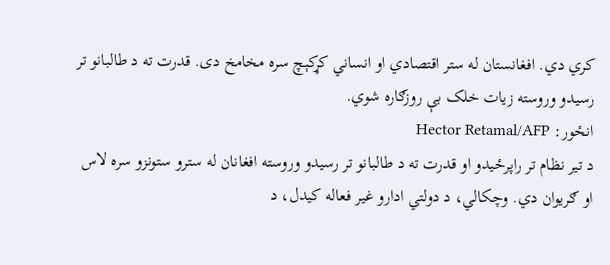کري دي. افغانستان له ستر اقتصادي او انساني کړکېچ سره مخامخ دی. قدرت ته د طالبانو تر رسیدو وروسته زیات خلک بې روزګاره شوي.
انځور: Hector Retamal/AFP
د تیر نظام تر راپرځیدو او قدرت ته د طالبانو تر رسیدو وروسته افغانان له سترو ستونزو سره لاس او ګریوان دي. وچکالي، د دولتي ادارو غیر فعاله کیدل، د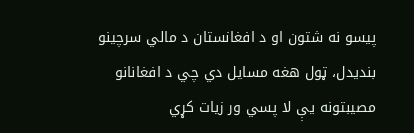پيسو نه شتون او د افغانستان د مالي سرچینو بندیدل، ټول هغه مسایل دي چي د افغانانو مصیبتونه يې لا پسي ور زیات کړي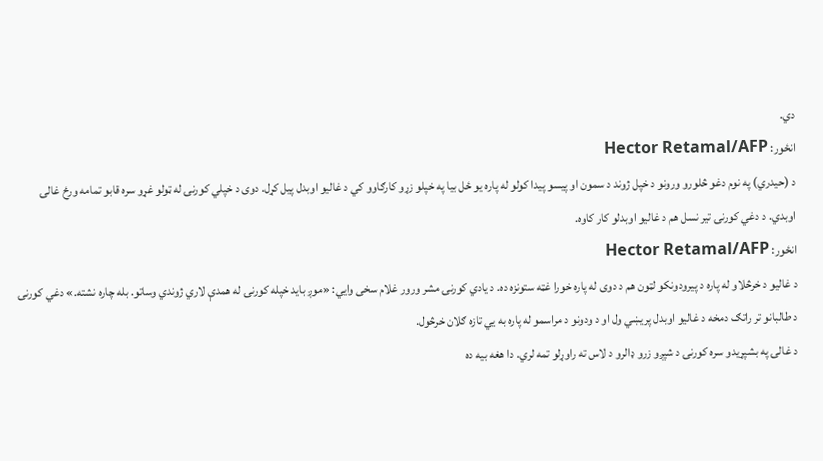دي.
انځور: Hector Retamal/AFP
د (حیدري) په نوم دغو څلورو ورونو د خپل ژوند د سمون او پيسو پیدا کولو له پاره یو ځل بیا په خپلو زړو کارګاوو کي د غالیو اوبدل پيل کړل. دوی د خپلي کورنۍ له ټولو غړو سره قابو تمامه ورځ غالۍ اوبدي. د دغي کورنۍ تیر نسل هم د غالیو اوبدلو کار کاوه.
انځور: Hector Retamal/AFP
د غالیو د خرڅلاو له پاره د پیرودونکو لټون هم د دوی له پاره خورا غټه ستونزه ده. د یادي کورنۍ مشر ورور غلام سخی وايي: «موږ باید خپله کورنۍ له همدې لاري ژوندي وساتو. بله چاره نشته.» دغي کورنۍ د طالبانو تر راتګ دمخه د غالیو اوبدل پریښي ول او د ودونو د مراسمو له پاره به يي تازه ګلان خرڅول.
د غالۍ په بشپړیدو سره کورنۍ د شپږو زرو ډالرو د لاس ته راوړلو تمه لري. دا هغه بیه ده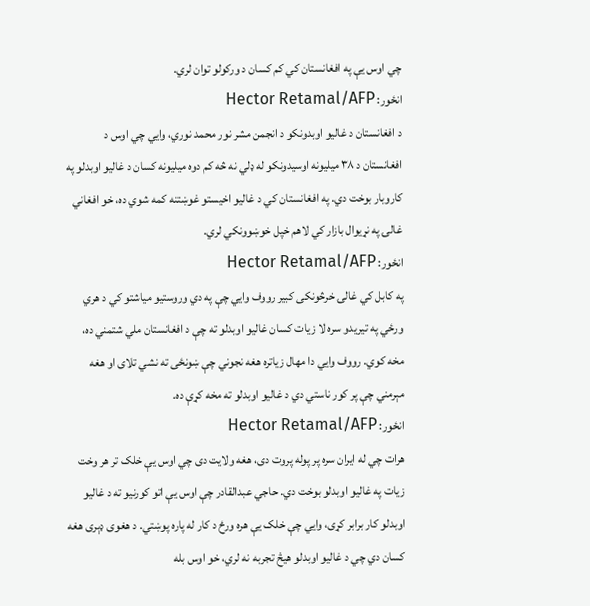چي اوس يې په افغانستان کي کم کسان د ورکولو توان لري.
انځور: Hector Retamal/AFP
د افغانستان د غالیو اوبدونکو د انجمن مشر نور محمد نوري، وايي چي اوس د افغانستان د ۳۸ ميلیونه اوسیدونکو له ډلي نه څه کم دوه ميلیونه کسان د غالیو اوبدلو په کاروبار بوخت دي. په افغانستان کي د غالیو اخیستو غوښتنه کمه شوي ده، خو افغاني غالۍ په نړیوال بازار کي لاهم خپل خوښوونکي لري.
انځور: Hector Retamal/AFP
په کابل کي غالۍ خرڅونکی کبیر رووف وايي چې په دي وروستیو میاشتو کي د هري ورځي په تیریدو سره لا زیات کسان غالیو اوبدلو ته چې د افغانستان ملي شتمني ده، مخه کوي. رووف وايي دا مهال زیاتره هغه نجوني چې ښونځی ته نشي تلای او هغه مېرمني چې پر کور ناستي دي د غالیو اوبدلو ته مخه کړې ده.
انځور: Hector Retamal/AFP
هرات چي له ایران سره پر پوله پروت دی، هغه ولایت دی چي اوس يې خلک تر هر وخت زیات په غالیو اوبدلو بوخت دي. حاجي عبدالقادر چې اوس يې اتو کورنیو ته د غالیو اوبدلو کار برابر کړی، وايي چې خلک يې هره ورځ د کار له پاره پوښتي. د هغوی ډېری هغه کسان دي چي د غالیو اوبدلو هیڅ تجربه نه لري، خو اوس بله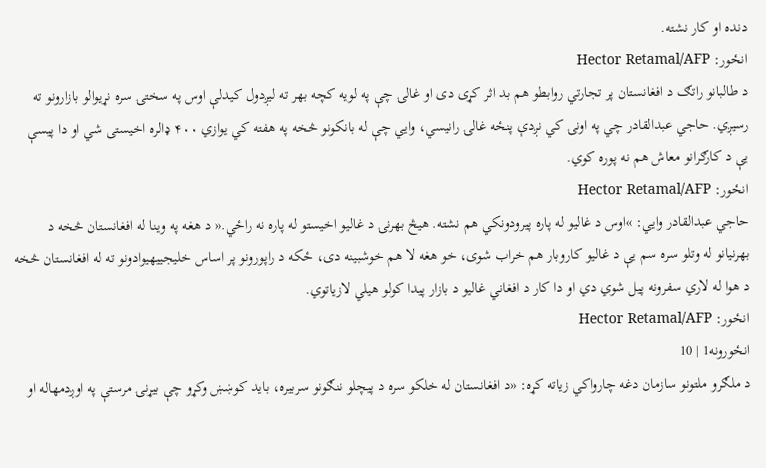دنده او کار نشته.
انځور: Hector Retamal/AFP
د طالبانو راتګ د افغانستان پر تجارتي روابطو هم بد اثر کړی دی او غالۍ چې په لویه کچه بهر ته ليږدول کیدلې اوس په سختۍ سره نړیوالو بازارونو ته رسیږي. حاجي عبدالقادر چي په اونۍ کي نږدې پنځه غالۍ رانیسي، وايي چې له بانکونو څخه په هفته کي یوازي ۴۰۰ ډالره اخیستی شي او دا پیسې يې د کارګرانو معاش هم نه پوره کوي.
انځور: Hector Retamal/AFP
حاجي عبدالقادر وايي: »اوس د غالیو له پاره پیرودونکي هم نشته. هیڅ بهرنۍ د غالیو اخیستو له پاره نه راځي.« د هغه په وینا له افغانستان څخه د بهرنیانو له وتلو سره سم يې د غالیو کاروبار هم خراب شوی، خو هغه لا هم خوشبینه دی، ځکه د راپورونو پر اساس خلیجیيهیوادونو ته له افغانستان څخه د هوا له لاري سفرونه پيل شوي دي او دا کار د افغاني غالیو د بازار پیدا کولو هیلي لازیاتوي.
انځور: Hector Retamal/AFP
انځورونه1 | 10
د ملګرو ملتونو سازمان دغه چارواکي زیاته کړه: «د افغانستان له خلکو سره د پیچلو ننګونو سربیره، باید کوښښ وکړو چې بیړنۍ مرستې په اوږدمهاله او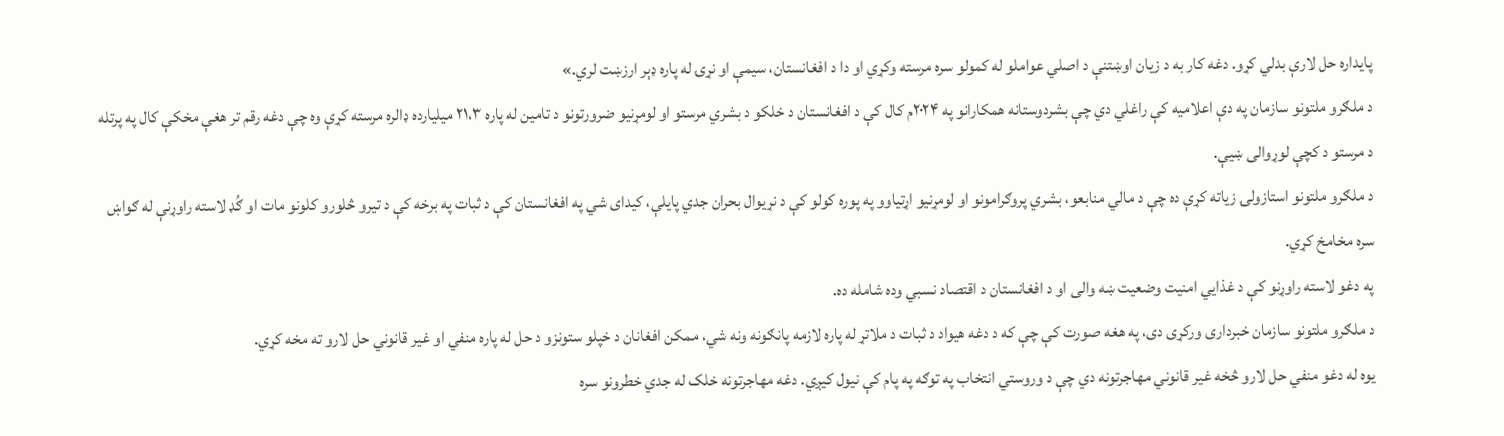پایداره حل لارې بدلي کړو. دغه کار به د زیان اوښتنې د اصلي عواملو له کمولو سره مرسته وکړي او دا د افغانستان، سیمې او نړۍ له پاره ډېر ارزښت لري.»
د ملګرو ملتونو سازمان په دې اعلامیه کې راغلي دي چې بشردوستانه همکارانو په ۲۰۲۴م کال کې د افغانستان د خلکو د بشري مرستو او لومړنیو ضرورتونو د تامین له پاره ۲۱،۳ میلیارده ډالره مرسته کړې وه چې دغه رقم تر هغې مخکې کال په پرتله د مرستو د کچې لوړوالی ښيې.
د ملګرو ملتونو استازولۍ زیاته کړې ده چې د مالي منابعو، بشري پروګرامونو او لومړنیو اړتیاوو په پوره کولو کې د نړیوال بحران جدي پایلې، کیدای شي په افغانستان کې د ثبات په برخه کې د تیرو څلورو کلونو مات او ګُډ لاسته راوړنې له ګواښ سره مخامخ کړي.
په دغو لاسته راوړنو کې د غذایي امنیت وضعیت ښه والی او د افغانستان د اقتصاد نسبي وده شامله ده.
د ملګرو ملتونو سازمان خبرداری ورکړی دی، په هغه صورت کې چې که د دغه هیواد د ثبات د ملاتړ له پاره لازمه پانګونه ونه شي، ممکن افغانان د خپلو ستونزو د حل له پاره منفي او غیر قانوني حل لارو ته مخه کړي.
یوه له دغو منفي حل لارو څخه غیر قانوني مهاجرتونه دي چې د وروستي انتخاب په توګه په پام کې نیول کیږي. دغه مهاجرتونه خلک له جدي خطرونو سره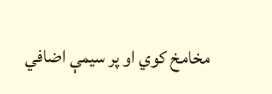مخامخ کوي او پر سیمې اضافي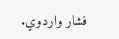فشار واردوي.